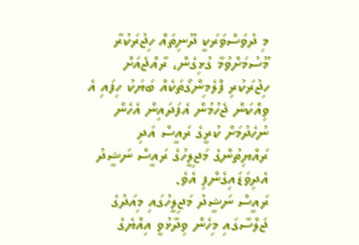މި ދުވަސްވަރަކީ ދޫނިތައް ހިޖުރަކުރާ މޫސުމަށްވުމާ ގުޅިގެން، ރާއްޖެއަށް ހިޖުރަކުރި ފްލެމިންގޯތަކެއް ބަޔަކު ހިފައި އެ ވިއްކަން ޖެހުމުން އެފަދައިން އެހެން ނުހެދުމަށް ކުރީގެ ރައީސް އަދި ރައްޔިތުންގެ މަޖިލީހުގެ ރައީސް ނަޝީދު އެދިވަޑައިގެންފި އެވެ.
ރައީސް ނަޝީދު މަޖިލީހުގައި މިއަދުގެ ޖަލްސާގައި މިހެން ވިދާޅުވީ އިއްޔެގެ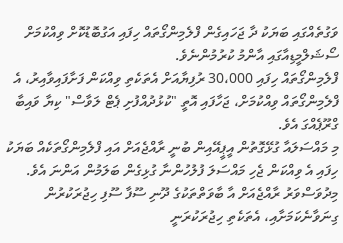ވަގުތެއްގައި ބަޔަކު ދާ ޖަހައިގެން ފްލެމިންގޯތައް ހިފައި އަގުބޮޑުކޮށް ވިއްކުމަށް ސޯޝަލްމީޑިއާގައި އާންމު ކުރުމުންނެވެ.
ފްލެމިންގޯތައް ހިފައި 30،000 ރުފިޔާއަށް އެތަކެތި ވިއްކަން ފަށާފައިވާއިރު، އެ ފްލެމިންގޯތައް ވިއްކުމަށް، ޖަހާފައި އޮތީ "ކުޅުދުއްފުށި ޕެޓް ލަވާސް" ކިޔާ ވައިބާ ގްރޫޕެއްގަ އެވެ.
މި މައްސަލައާ ގުޅޭގޮތުން އީޕީއޭއިން ބުނީ ރާއްޖެއަށް އައި ފްލެމިންގޯތަކެއް ބަޔަކު ހިފައި އެ ވިއްކަން ޖެހި މައްސަލަ ފުލުހުންނާ ގުޅިގެން ބަލަމުން އަންނަ އެވެ.
މިދުވަސްވަރު ރާއްޖެއަށް އާ ބާވަތްތަކުގެ ދޫނި ސޫފާ ސޫފި ހިޖުރަކުރުން ގިނަވާނެކަމަށާއި، އެތަކެތި ހިޖުރަކުރަނީ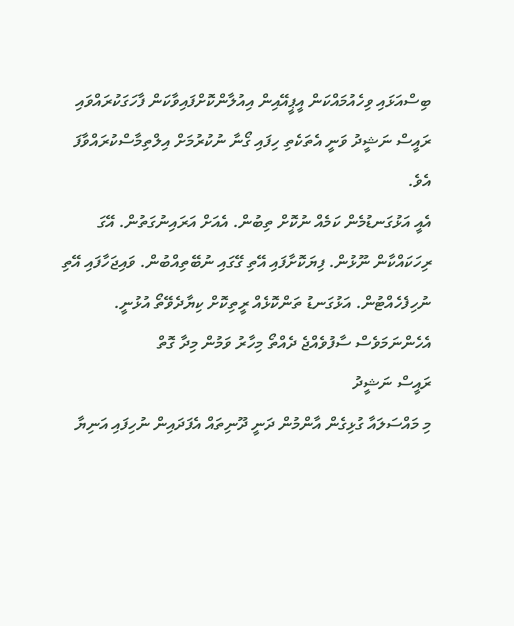ބިސްއަޅައި ވިހެއުމައްކަން އީޕީއޭއިން އިއުލާންކޮށްފައިވާކަން ފާހަގަކުރައްވައި ރައީސް ނަޝީދު ވަނީ އެތަކެތި ހިފައި ގޯނާ ނުކުރުމަށް އިލްތިމާސްކުރައްވާފަ އެވެ.
އެއީ އަޅުގަނޑުމެން ކަމެއް ނުކޮށް ތިބުން. އެއަށް އަރައިނުގަތުން. އޭގަ ރިހަކައްކާން ނޫޅުން. ފިޔަކޮށާފައި އޭތި ގޭގައި ނުބޭތިއްބުން. ވައިޖަހާފައި އޭތި ނުހިފެހެއްޓުން. އަޅުގަނޑު ތަންކޮޅެއް ރީތިކޮށް ކިޔާދެވޭތޯ އުޅުނީ. އެހެންނަމަވެސް ސާފުވެއްޖެ ދެއްތޯ މިހާރު ވަމުން މިދާ ގޮތް
ރައީސް ނަޝީދު
މި މައްސަލައާ ގުޅިގެން އާންމުން ދަނީ ދޫނިތައް އެފަދައިން ނުހިފައި އަނިޔާ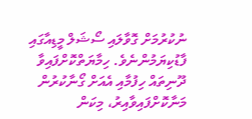ނުކުރުމަށް ގޮވާލައި ސޯޝަލް މީޑިއާގައި ފާޑުކިޔަމުންނެވެ. ހިމާޔަތްކޮށްފައިވާ ދޫނިތައް ހިފުމާއި އެއަށް ގޯނާކުރުން މަނާކޮށްފައިވާއިރު، މިކަން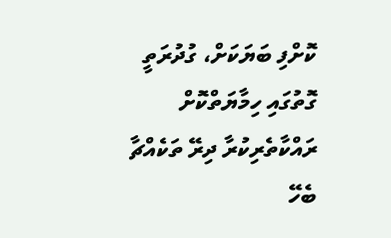ކޮށްފި ބަޔަކަށް، ގުދުރަތީ ގޮތުގައި ހިމާޔަތްކޮށް ރައްކާތެރިކުރާ ދިރޭ ތަކެއްޗާ ބެހޭ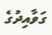ގަވާއިދުގެ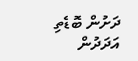ދަށުން ބޮޑެތި އަދަދުން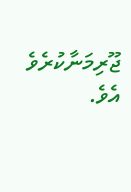ޖޫރިމަނާކުރެވެ އެވެ.